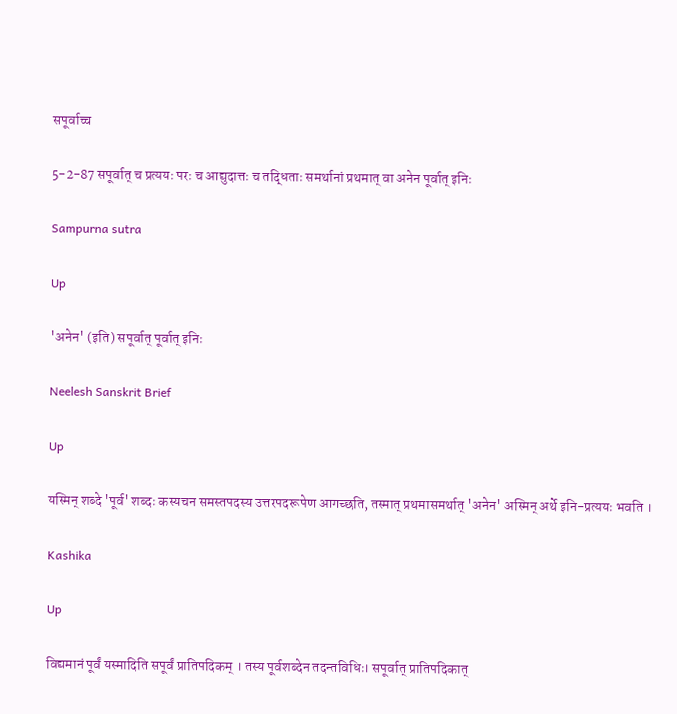सपूर्वाच्च

5-2-87 सपूर्वात् च प्रत्ययः परः च आद्युदात्तः च तद्धिताः समर्थानां प्रथमात् वा अनेन पूर्वात् इनिः

Sampurna sutra

Up

'अनेन' (इति) सपूर्वात् पूर्वात् इनिः

Neelesh Sanskrit Brief

Up

यस्मिन् शब्दे 'पूर्व' शब्दः कस्यचन समस्तपदस्य उत्तरपदरूपेण आगच्छति, तस्मात् प्रथमासमर्थात् 'अनेन' अस्मिन् अर्थे इनि-प्रत्ययः भवति ।

Kashika

Up

विद्यमानं पूर्वं यस्मादिति सपूर्वं प्रातिपदिकम् । तस्य पूर्वशब्देन तदन्तविधिः। सपूर्वात् प्रातिपदिकात्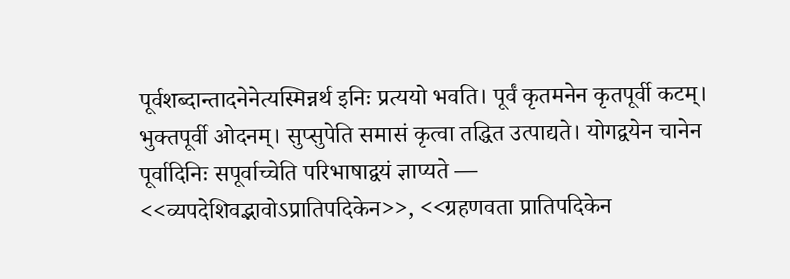पूर्वशब्दान्तादनेनेत्यस्मिन्नर्थ इनिः प्रत्ययो भवति। पूर्वं कृतमनेन कृतपूर्वी कटम्। भुक्तपूर्वी ओदनम्। सुप्सुपेति समासं कृत्वा तद्धित उत्पाद्यते। योगद्वयेन चानेन पूर्वादिनिः सपूर्वाच्चेति परिभाषाद्वयं ज्ञाप्यते — <<व्यपदेशिवद्भावोऽप्रातिपदिकेन>>, <<ग्रहणवता प्रातिपदिकेन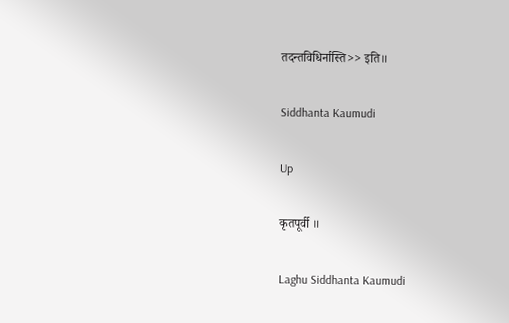तदन्तविधिर्नास्ति>> इति॥

Siddhanta Kaumudi

Up

कृतपूर्वी ॥

Laghu Siddhanta Kaumudi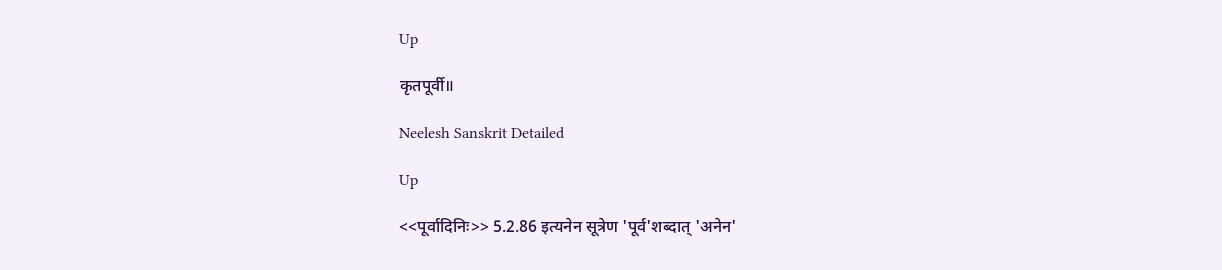Up

कृतपूर्वी॥

Neelesh Sanskrit Detailed

Up

<<पूर्वादिनिः>> 5.2.86 इत्यनेन सूत्रेण 'पूर्व'शब्दात् 'अनेन'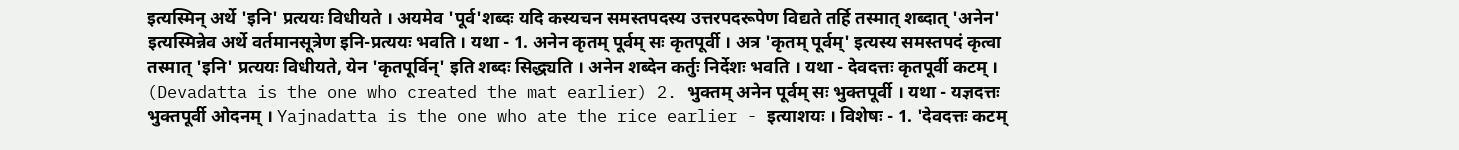इत्यस्मिन् अर्थे 'इनि' प्रत्ययः विधीयते । अयमेव 'पूर्व'शब्दः यदि कस्यचन समस्तपदस्य उत्तरपदरूपेण विद्यते तर्हि तस्मात् शब्दात् 'अनेन' इत्यस्मिन्नेव अर्थे वर्तमानसूत्रेण इनि-प्रत्ययः भवति । यथा - 1. अनेन कृतम् पूर्वम् सः कृतपूर्वी । अत्र 'कृतम् पूर्वम्' इत्यस्य समस्तपदं कृत्वा तस्मात् 'इनि' प्रत्ययः विधीयते, येन 'कृतपूर्विन्' इति शब्दः सिद्ध्यति । अनेन शब्देन कर्तुः निर्देशः भवति । यथा - देवदत्तः कृतपूर्वी कटम् । (Devadatta is the one who created the mat earlier) 2. भुक्तम् अनेन पूर्वम् सः भुक्तपूर्वी । यथा - यज्ञदत्तः भुक्तपूर्वी ओदनम् । Yajnadatta is the one who ate the rice earlier - इत्याशयः । विशेषः - 1. 'देवदत्तः कटम्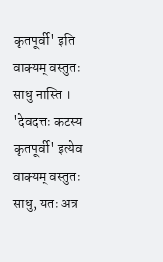कृतपूर्वी' इति वाक्यम् वस्तुतः साधु नास्ति । 'देवदत्तः कटस्य कृतपूर्वी' इत्येव वाक्यम् वस्तुतः साधु, यतः अत्र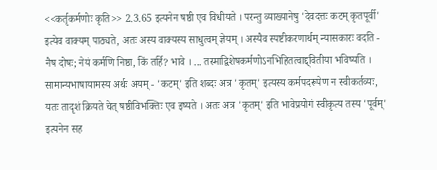<<कर्तृकर्मणोः कृति>> 2.3.65 इत्यनेन षष्ठी एव विधीयते । परन्तु व्याख्यानेषु 'देवदत्तः कटम् कृतपूर्वी' इत्येव वाक्यम् पाठ्यते, अतः अस्य वाक्यस्य साधुत्वम् ज्ञेयम् । अस्यैव स्पष्टीकरणार्थम् न्यासकारः वदति - नैष दोषः; नेयं कर्मणि निष्ठा, किं तर्हि? भावे । ... तस्माद्विशेषकर्मणोऽनभिहितत्वाद्द्वितीया भविष्यति । सामान्यभाषायामस्य अर्थः अयम् - 'कटम्' इति शब्दः अत्र 'कृतम्' इत्यस्य कर्मपदरूपेण न स्वीकर्तव्यः, यतः तादृशं क्रियते चेत् षष्ठीविभक्तिः एव इष्यते । अतः अत्र 'कृतम्' इति भावेप्रयोगं स्वीकृत्य तस्य 'पूर्वम्' इत्यनेन सह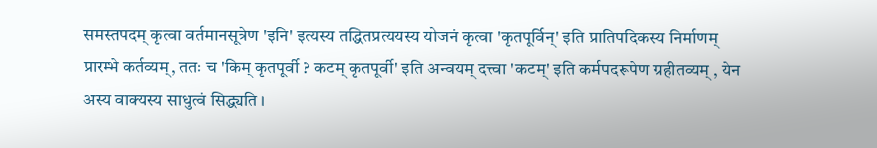समस्तपदम् कृत्वा वर्तमानसूत्रेण 'इनि' इत्यस्य तद्धितप्रत्ययस्य योजनं कृत्वा 'कृतपूर्विन्' इति प्रातिपदिकस्य निर्माणम् प्रारम्भे कर्तव्यम्, ततः च 'किम् कृतपूर्वी ? कटम् कृतपूर्वी' इति अन्वयम् दत्त्वा 'कटम्' इति कर्मपदरूपेण ग्रहीतव्यम् , येन अस्य वाक्यस्य साधुत्वं सिद्ध्यति ।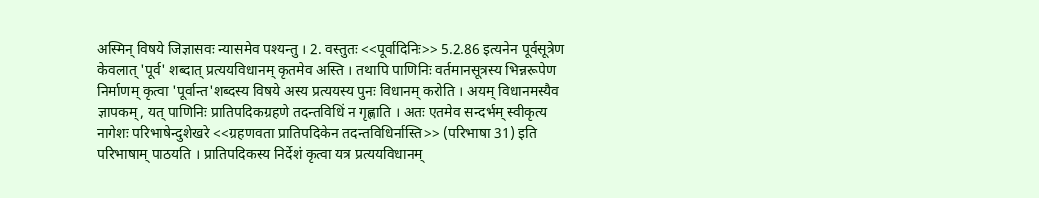अस्मिन् विषये जिज्ञासवः न्यासमेव पश्यन्तु । 2. वस्तुतः <<पूर्वादिनिः>> 5.2.86 इत्यनेन पूर्वसूत्रेण केवलात् 'पूर्व' शब्दात् प्रत्ययविधानम् कृतमेव अस्ति । तथापि पाणिनिः वर्तमानसूत्रस्य भिन्नरूपेण निर्माणम् कृत्वा 'पूर्वान्त'शब्दस्य विषये अस्य प्रत्ययस्य पुनः विधानम् करोति । अयम् विधानमस्यैव ज्ञापकम्, यत् पाणिनिः प्रातिपदिकग्रहणे तदन्तविधिं न गृह्णाति । अतः एतमेव सन्दर्भम् स्वीकृत्य नागेशः परिभाषेन्दुशेखरे <<ग्रहणवता प्रातिपदिकेन तदन्तविधिर्नास्ति>> (परिभाषा 31) इति परिभाषाम् पाठयति । प्रातिपदिकस्य निर्देशं कृत्वा यत्र प्रत्ययविधानम्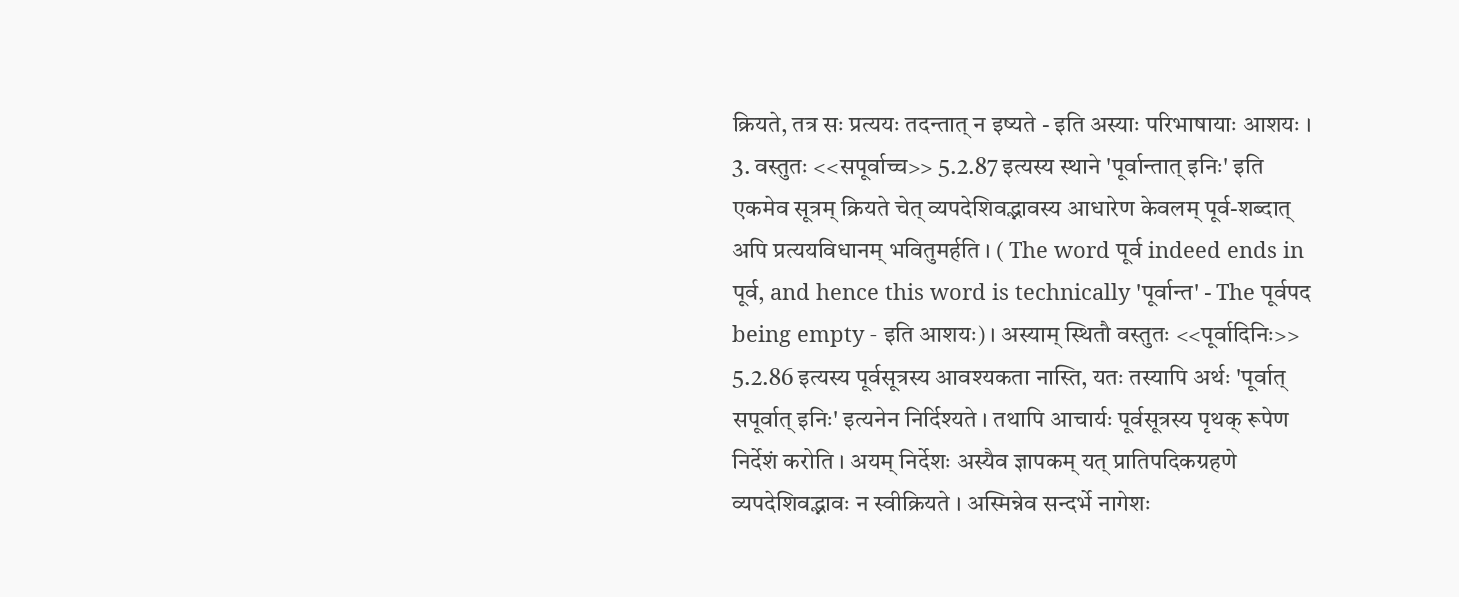क्रियते, तत्र सः प्रत्ययः तदन्तात् न इष्यते - इति अस्याः परिभाषायाः आशयः । 3. वस्तुतः <<सपूर्वाच्च>> 5.2.87 इत्यस्य स्थाने 'पूर्वान्तात् इनिः' इति एकमेव सूत्रम् क्रियते चेत् व्यपदेशिवद्भावस्य आधारेण केवलम् पूर्व-शब्दात् अपि प्रत्ययविधानम् भवितुमर्हति । ( The word पूर्व indeed ends in पूर्व, and hence this word is technically 'पूर्वान्त' - The पूर्वपद being empty - इति आशयः) । अस्याम् स्थितौ वस्तुतः <<पूर्वादिनिः>> 5.2.86 इत्यस्य पूर्वसूत्रस्य आवश्यकता नास्ति, यतः तस्यापि अर्थः 'पूर्वात् सपूर्वात् इनिः' इत्यनेन निर्दिश्यते । तथापि आचार्यः पूर्वसूत्रस्य पृथक् रूपेण निर्देशं करोति । अयम् निर्देशः अस्यैव ज्ञापकम् यत् प्रातिपदिकग्रहणे व्यपदेशिवद्भावः न स्वीक्रियते । अस्मिन्नेव सन्दर्भे नागेशः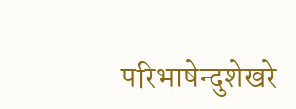परिभाषेन्दुशेखरे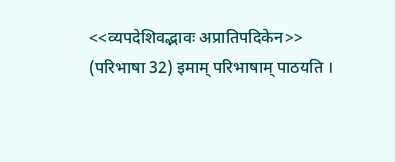<<व्यपदेशिवद्भावः अप्रातिपदिकेन>> (परिभाषा 32) इमाम् परिभाषाम् पाठयति ।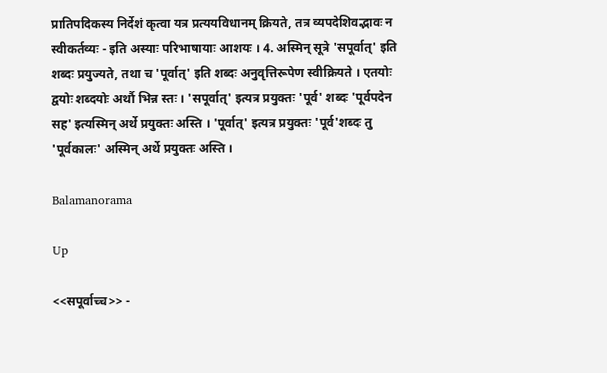प्रातिपदिकस्य निर्देशं कृत्वा यत्र प्रत्ययविधानम् क्रियते, तत्र व्यपदेशिवद्भावः न स्वीकर्तव्यः - इति अस्याः परिभाषायाः आशयः । 4. अस्मिन् सूत्रे 'सपूर्वात्' इति शब्दः प्रयुज्यते, तथा च 'पूर्वात्' इति शब्दः अनुवृत्तिरूपेण स्वीक्रियते । एतयोः द्वयोः शब्दयोः अर्थौ भिन्न स्तः । 'सपूर्वात्' इत्यत्र प्रयुक्तः 'पूर्व' शब्दः 'पूर्वपदेन सह' इत्यस्मिन् अर्थे प्रयुक्तः अस्ति । 'पूर्वात्' इत्यत्र प्रयुक्तः 'पूर्व'शब्दः तु 'पूर्वकालः' अस्मिन् अर्थे प्रयुक्तः अस्ति ।

Balamanorama

Up

<<सपूर्वाच्च>> -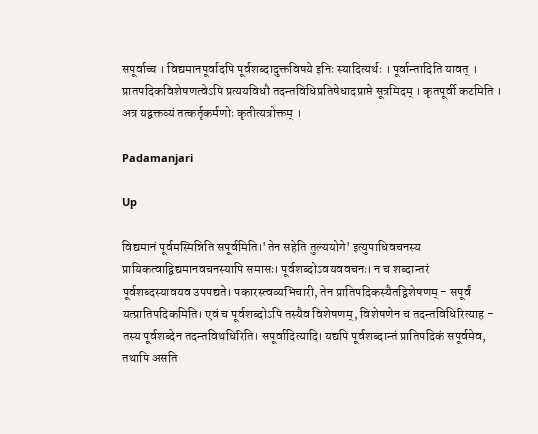सपूर्वाच्च । विद्यमानपूर्वादपि पूर्वशब्दादुक्तविषये इनिः स्यादित्यर्थः । पूर्वान्तादिति यावत् । प्रातपदिकविशेषणत्वेऽपि प्रत्ययविधौ तदन्तविधिप्रतिषेधादप्राप्ते सूत्रमिदम् । कृतपूर्वी कटमिति । अत्र यद्वक्तव्यं तत्कर्तृकर्मणोः कृतीत्यत्रोक्तम् ।

Padamanjari

Up

विद्यमानं पूर्वमस्मिन्निति सपूर्वमिति।'तेन सहेति तुल्ययोगे' इत्युपाधिवचनस्य प्रायिकत्वाद्विद्यमानवचनस्यापि समासः। पूर्वशब्दोऽवयववचनः। न च शब्दान्तरं पूर्वशब्दस्यावयव उपपद्यते। पकारस्त्वव्यभिचारी, तेन प्रातिपदिकस्यैतद्विशेषणम् - सपूर्वं यत्प्रातिपदिकमिति। एवं च पूर्वशब्दोऽपि तस्यैव विशेषणम्, विशेषणेन च तदन्तविधिरित्याह - तस्य पूर्वशब्देन तदन्तविथधिरिति। सपूर्वादित्यादि। यद्यपि पूर्वशब्दान्तं प्रातिपदिकं सपूर्वमेव, तथापि असति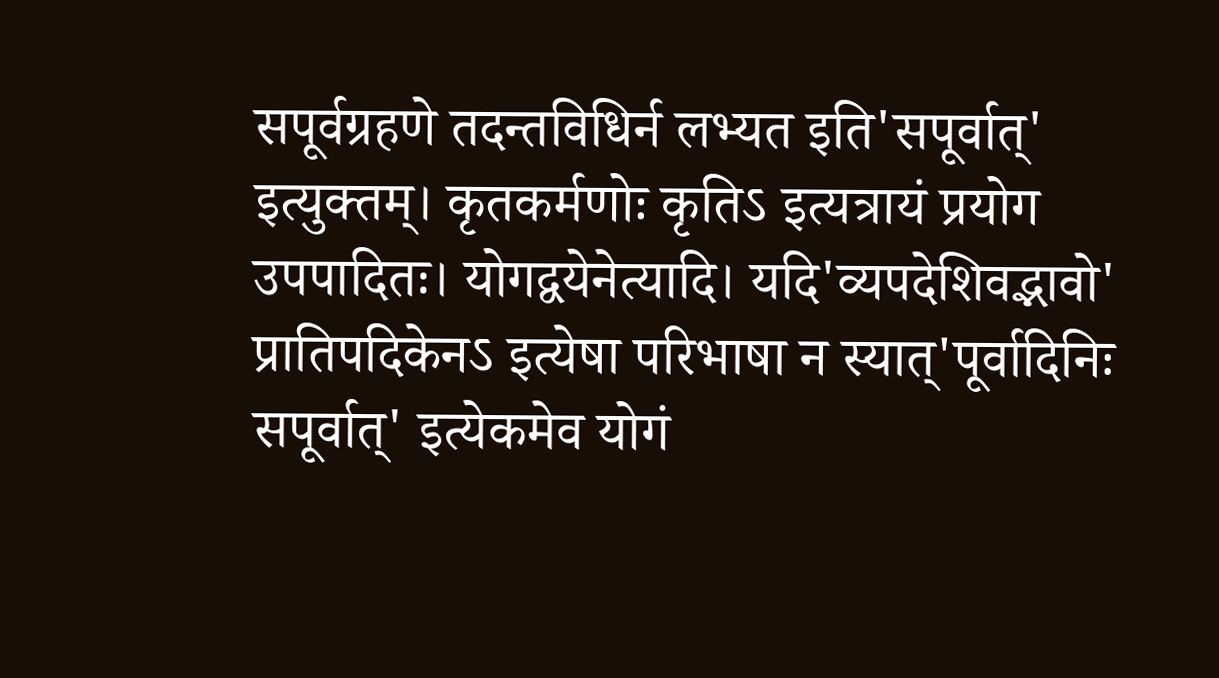सपूर्वग्रहणे तदन्तविधिर्न लभ्यत इति'सपूर्वात्' इत्युक्तम्। कृतकर्मणोः कृतिऽ इत्यत्रायं प्रयोग उपपादितः। योगद्वयेनेत्यादि। यदि'व्यपदेशिवद्भावो' प्रातिपदिकेनऽ इत्येषा परिभाषा न स्यात्'पूर्वादिनिः सपूर्वात्' इत्येकमेव योगं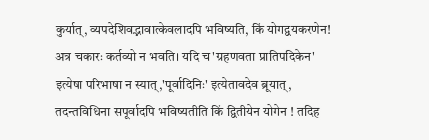कुर्यात्, व्यपदेशिवद्भावात्केवलादपि भविष्यति, किं योगद्वयकरणेन! अत्र चकारः कर्तव्यो न भवति। यदि च'ग्रहणवता प्रातिपदिकेन' इत्येषा परिभाषा न स्यात्,'पूर्वादिनिः' इत्येतावदेव ब्रूयात्, तदन्तविधिना सपूर्वादपि भविष्यतीति किं द्वितीयेन योगेन ! तदिह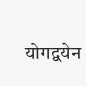योगद्वयेन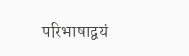परिभाषाद्वयं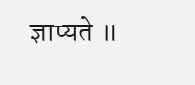ज्ञाप्यते ॥